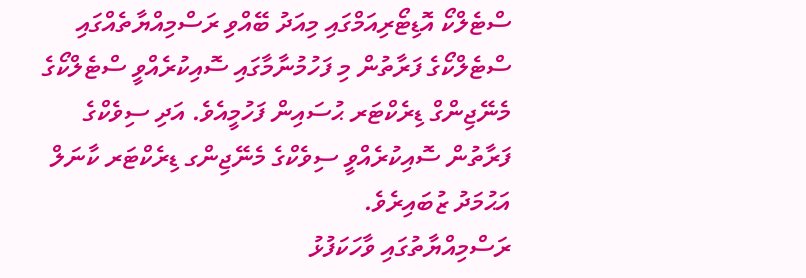ސްޓެލްކޯ އޮޑިޓޯރިއަމްގައި މިއަދު ބޭއްވި ރަސްމިއްޔާތެއްގައި ސްޓެލްކޯގެ ފަރާތުން މި ފަހުމުނާމާގައި ސޮއިކުރެއްވީ ސްޓެލްކޯގެ މެނޭޖިންގް ޑިރެކްޓަރ ޙުސައިން ފަހުމީއެވެ. އަދި ސިވެކްގެ ފަރާތުން ސޮއިކުރެއްވީ ސިވެކްގެ މެނޭޖިންގ ޑިރެކްޓަރ ކާނަލް އަޙުމަދު ޒުބައިރެވެ.
ރަސްމިއްޔާތުގައި ވާހަކަފުޅު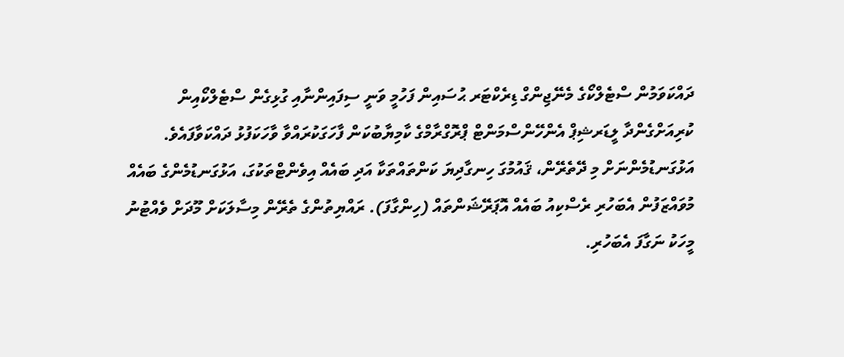ދައްކަވަމުން ސްޓެލްކޯގެ މެނޭޖިންގް ޑިރެކްޓަރ ޙުސައިން ފަހުމީ ވަނީ ސިފައިންނާއި ގުޅިގެން ސްޓެލްކޯއިން ކުރިއަށްގެންދާ ލީޑަރޝިޕް އެންހޭންސްމަންޓް ޕްރޮގްރާމްގެ ކާމިޔާބުކަން ފާހަގަކުރައްވާ ވާހަކަފުޅު ދައްކަވާފައެވެ.
އަޅުގަނޑުމެންނަށް މި ދޭތެރޭން، ޤައުމުގަ ހިނގާދިޔަ ކަންތައްތަކާ އަދި ބައެއް އިވެންޓްތަކުގަ، އަޅުގަނޑުމެންގެ ބައެއް މުވައްޒަފުން އެބަހުރި ރެސްކިއު ބައެއް އޮޕަރޭޝަންތައް (ހިންގާފަ). ރައްޔިތުންގެ ތެރޭން މިސާލަކަށް މޫދަށް ވެއްޓުނު މީހަކު ނަގާފަ އެބަހުރި.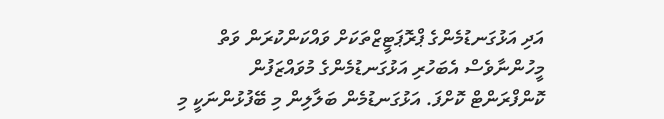އަދި އަޅުގަނޑުމެންގެ ޕްރޮޕަޓީޒްތަކަށް ވައްކަންކުރަން ވަތް މީހުންނާވެސް އެބަހުރި އަޅުގަނޑުމެންގެ މުވައްޒަފުން ކޮންފްރަންޓް ކޮށްފަ. އަޅުގަނޑުމެން ބަލާލިން މި ބޭފުޅުންނަކީ މި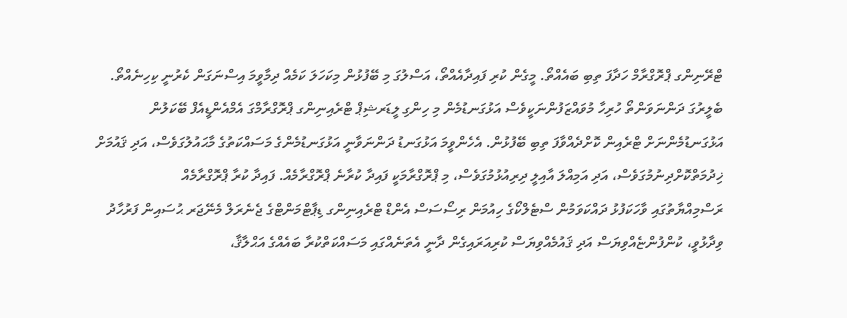ޓްރޭނިންގ ޕްރޮގްރާމް ހަދާފަ ތިބި ބައެއްތޯ. މީގެން ކުރި ފައިދާއެއްތޯ، އަސްލުގަ މި ބޭފުޅުން މިކަހަލަ ކަމެއް ދިމާވީމަ އިސްނަގަން ކެރުނީ ކިހިނެއްތޯ. ބެލީރުގަ ދަންނަވަންތޯ ހުރިހާ މުވައްޒަފުންނަކީވެސް އަޅުގަނޑުމެން މި ހިންގި ލީޑަރޝިޕް ޓްރެއިނިންގ ޕްރޮގްރާމްގަ އެމްއެންޑީއެފް ބޭކަލުން އަޅުގަނޑުމެންނަށް ޓްރެއިން ކޮށްދެއްވާފަ ތިބި ބޭފުޅުން. އެހެންވީމަ އަޅުގަނޑު ދަންނަވާނީ އަޅުގަނޑުމެންގެ މަސައްކަތުގެ މާޙައުލުގަވެސް، އަދި ޤައުމަށް ޚިދުމަތްކޮށްދިނުމުގަވެސް، އަދި އަމިއްލަ އާއިލީ ދިރިއުޅުމުގަވެސް، މި ޕްރޮގްރާމަކީ ފައިދާ ކުރާނެ ޕްރޮގްރާމެއް. ފައިދާ ކުރާ ޕްރޮގްރާމެއް
ރަސްމިއްޔާތުގައި ވާހަކަފުޅު ދައްކަވަމުން ސްޓެލްކޯގެ ހިއުމަން ރިސޯސަސް އެންޑް ޓްރެއިނިންގ ޑިޕާޓްމަންޓްގެ ޖެނެރަލް މެނޭޖަރ ޙުސައިން ފަރުހާދު ވިދާޅުވީ، ކުންފުންޏެއްވިޔަސް އަދި ޤައުމެއްވިޔަސް ކުރިއަރައިގެން ދާނީ އެތަނެއްގައި މަސައްކަތްކުރާ ބައެއްގެ އަޙްލާޤާ،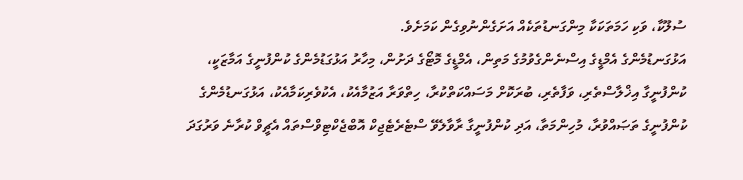ސުލޫކާ، ވަކި ހަމަތަކަކާ މިންގަނޑުތަކެއް އަށަގެންނުވިގެން ކަމަށެވެ.
އަޅުގަނޑުމެންގެ އެމްޑީގެ އިސްނެންގެވުމުގެ މަތިން، އެމްޑީގެ މޮޓޯގެ ދަށުން، މިހާރު އަޅުގަޑުމެންގެ ކުންފުނީގެ އަމާޒަކީ، ކުންފުނީގާ އިޚްލާސްތެރި، ވަފާތެރި، ބުރަކޮށް މަސައްކަތްކުރާ، ހިތްވަރާ އަޒުމާއެކު، އެކުވެރިކަމާއެކު، އަޅުގަނޑުމެންގެ ކުންފުނީގެ ތަޞައްވުރާ، މުހިންމަތާ، އަދި ކުންފުނީގާ ރާވާލެވޭ ސްޓެރެޓެޖިކް އޮބްޖެކްޓިވްސްތައް އެޗީވް ކުރާނެ ވަރުގަދަ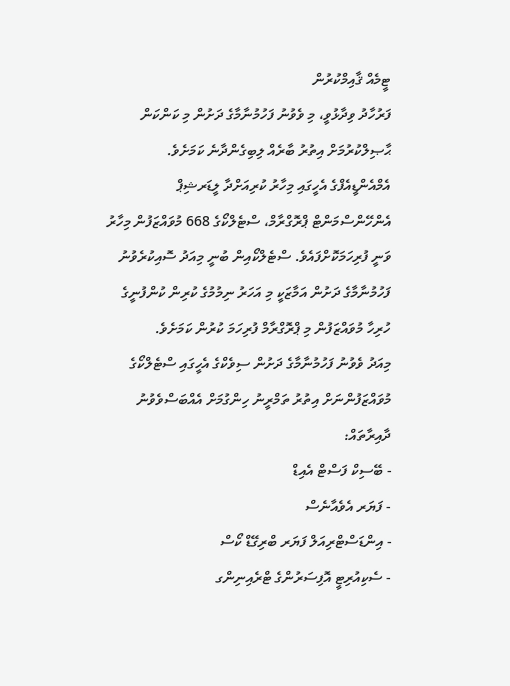ޓީމެއް ޤާއިމްކުރުން
ފަރުހާދު ވިދާޅުވީ، މި ވެވުނު ފަހުމުނާމާގެ ދަށުން މި ކަންކަން ޙާޞިލްކުރުމަށް އިތުރު ބާރެއް ލިބިގެންދާނެ ކަމަށެވެ.
އެމްއެންޑީއެފްގެ އެހީގައި މިހާރު ކުރިއަށްދާ ލީޑަރޝިޕް އެންހޭންސްމަންޓް ޕްރޮގްރާމް، ސްޓެލްކޯގެ 668 މުވައްޒަފުން މިހާރު ވަނީ ފުރިހަމަކޮށްފައެވެ. ސްޓެލްކޯއިން ބުނީ މިއަދު ސޮއިކުރެވުނު ފަހުމުނާމާގެ ދަށުން އަމާޒަކީ މި އަހަރު ނިމުމުގެ ކުރިން ކުންފުނީގެ ހުރިހާ މުވައްޒަފުން މި ޕްރޮގްރާމް ފުރިހަމަ ކުރުން ކަމަށެވެ.
މިއަދު ވެވުނު ފަހުމުނާމާގެ ދަށުން ސިވެކްގެ އެހީގައި ސްޓެލްކޯގެ މުވައްޒަފުންނަށް އިތުރު ތަމްރީނު ހިންގުމަށް އެއްބަސްވެވުނު ދާއިރާތައް:
- ބޭސިކް ފަސްޓް އެއިޑް
- ފަޔަރ އެވެއާނެސް
- އިންޑަސްޓްރިއަލް ފަޔަރ ބްރިގޭޑް ކޯސް
- ސެކިއުރިޓީ އޮފިސަރުންގެ ޓްރެއިނިންގ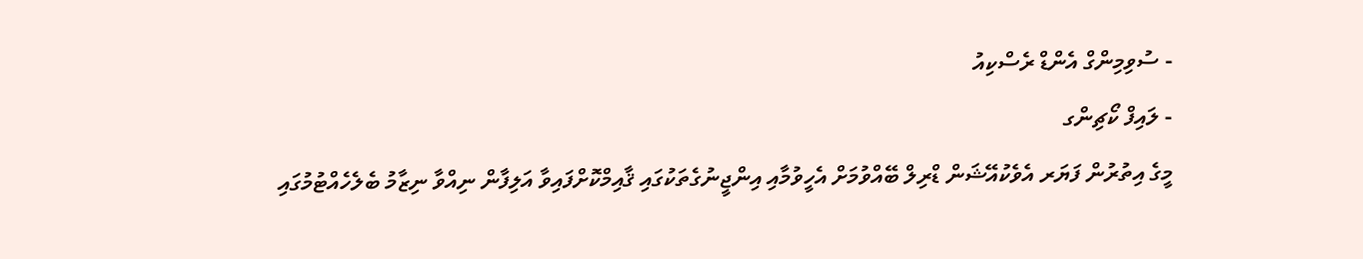- ސުވިމިންގް އެންޑް ރެސްކިއު
- ލައިފް ކޯޗިންގ
މީގެ އިތުރުން ފަޔަރ އެވެކުއޭޝަން ޑްރިލް ބޭއްވުމަށް އެހީވުމާއި އިންޖީނުގެތަކުގައި ޤާއިމްކޮށްފައިވާ އަލިފާން ނިއްވާ ނިޒާމު ބެލެހެއްޓުމުގައި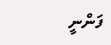ފަންނީ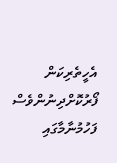އެހީތެރިކަން ފޯރުކޮށްދިނުންވެސް ފަހުމުނާމާގައި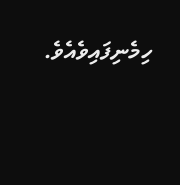ހިމެނިފައިވެއެވެ.